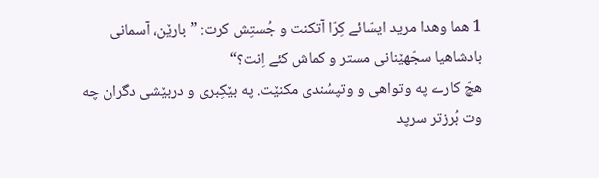1 هما وهدا مرید ایسّائے کِرّا آتکنت و جُستِش کرت: ”بارێن، آسمانی بادشاهیا سجّهێنانی مستر و کماش کئے اِنت؟“
هچّ کارے په وتواهی و وتپسُندی مکنێت. په بێکِبری و دربێشی دگران چه وت بُرزتر سرپد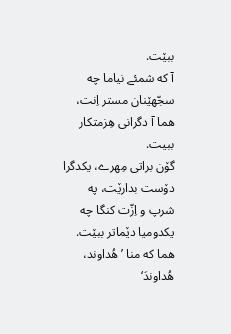ببێت.
آ که شمئے نیاما چه سجّهێنان مستر اِنت، هما آ دگرانی هِزمتکار ببیت.
گۆن براتی مِهرے، یکدگرا دۆست بدارێت، په شرپ و اِزّت کنگا چه یکدومیا دێماتر ببێت.
هما که منا ’هُداوند، هُداوندَ‘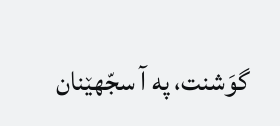گوَشنت، په آ سجّهێنان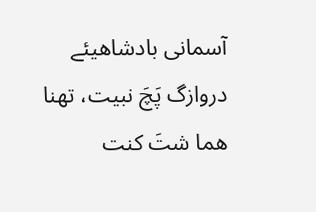آسمانی بادشاهیئے دروازگ پَچَ نبیت، تهنا هما شتَ کنت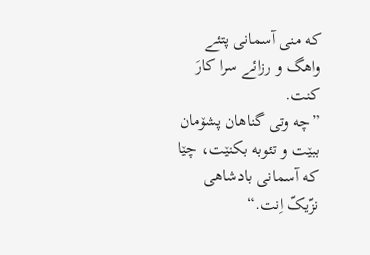که منی آسمانی پتئے واهگ و رزائے سرا کارَ کنت.
”چه وتی گناهان پشۆمان ببێت و تئوبه بکنێت، چێا که آسمانی بادشاهی نزّیکّ اِنت.“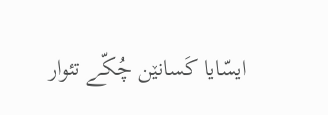ایسّایا کَسانێن چُکّے تئوار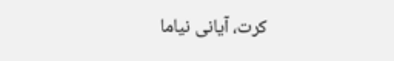کرت، آیانی نیاما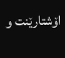اۆشتارێنت و